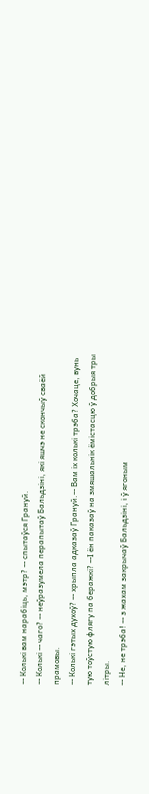-- Колькi вам нарабiць, мэтр? -- спытаўся Грануй.
-- Колькi -- чаго? -- неўразумела перапытаў Бальдзiнi, якi яшчэ не скончыў сваёй прамовы.
-- Колькi гэтых духоў? -- хрыпла адказаў Грануй.-- Вам iх колькi трэба? Хочаце, вунь тую тоўстую флягу па беражкi? --I ён паказаў на змяшальнiк ёмiстасцю ў добрыя тры лiтры.
-- Не, не трэба! -- з жахам закрычаў Бальдзiнi, i ў ягоным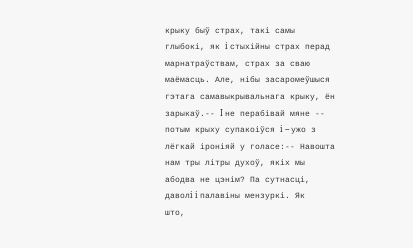крыку быў страх, такi самы глыбокi, як i стыхiйны страх перад марнатраўствам, страх за сваю маёмасць. Але, нiбы засаромеўшыся гэтага самавыкрывальнага крыку, ён зарыкаў.-- I не перабiвай мяне -- потым крыху супакоiўся i -- ужо з лёгкай iронiяй у голасе:-- Навошта нам тры лiтры духоў, якiх мы абодва не цэнiм? Па сутнасцi, даволi i палавiны мензуркi. Як што,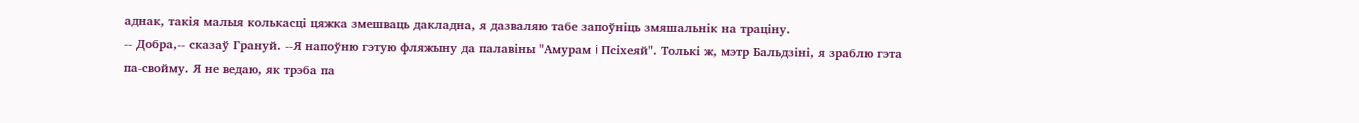аднак, такiя малыя колькасцi цяжка змешваць дакладна, я дазваляю табе запоўнiць змяшальнiк на трацiну.
-- Добра,-- сказаў Грануй. --Я напоўню гэтую фляжыну да палавiны "Амурам i Псiхеяй". Толькi ж, мэтр Бальдзiнi, я зраблю гэта па-свойму. Я не ведаю, як трэба па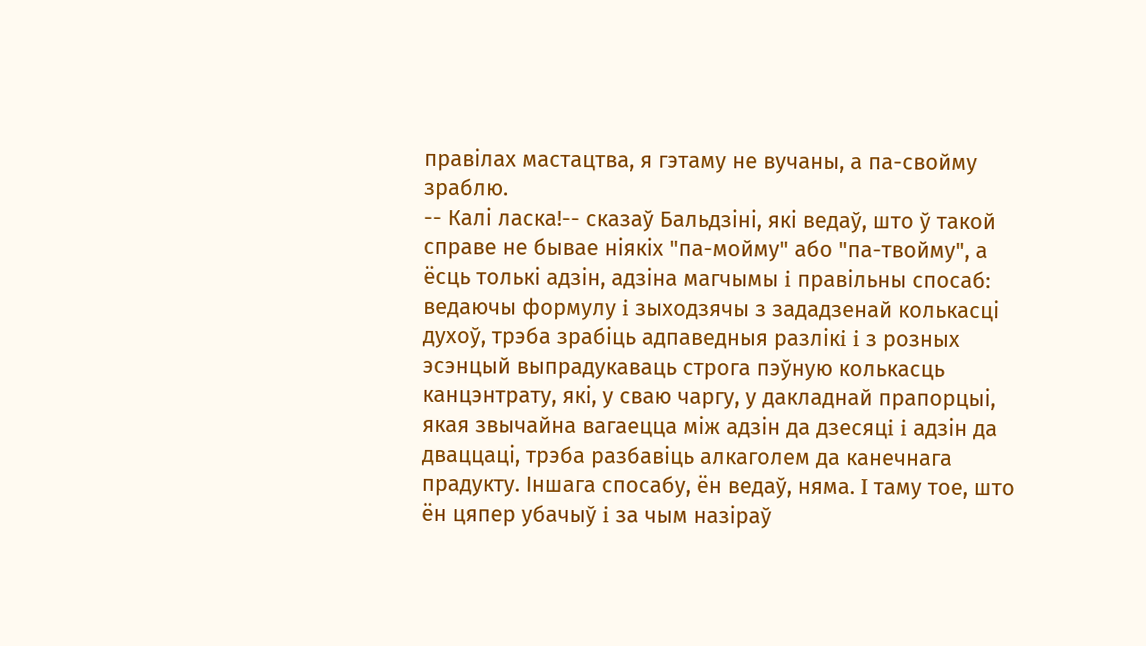правiлах мастацтва, я гэтаму не вучаны, а па-свойму зраблю.
-- Калi ласка!-- сказаў Бальдзiнi, якi ведаў, што ў такой справе не бывае нiякiх "па-мойму" або "па-твойму", а ёсць толькi адзiн, адзiна магчымы i правiльны спосаб: ведаючы формулу i зыходзячы з зададзенай колькасцi духоў, трэба зрабiць адпаведныя разлiкi i з розных эсэнцый выпрадукаваць строга пэўную колькасць канцэнтрату, якi, у сваю чаргу, у дакладнай прапорцыi, якая звычайна вагаецца мiж адзiн да дзесяцi i адзiн да дваццацi, трэба разбавiць алкаголем да канечнага прадукту. Iншага спосабу, ён ведаў, няма. I таму тое, што ён цяпер убачыў i за чым назiраў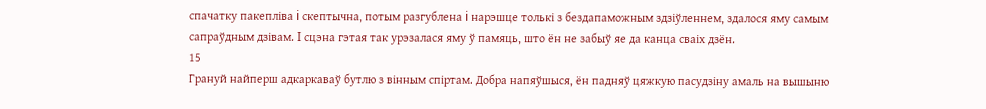спачатку пакеплiва i скептычна, потым разгублена i нарэшце толькi з бездапаможным здзiўленнем, здалося яму самым сапраўдным дзiвам. I сцэна гэтая так урэзалася яму ў памяць, што ён не забыў яе да канца сваiх дзён.
15
Грануй найперш адкаркаваў бутлю з вiнным спiртам. Добра напяўшыся, ён падняў цяжкую пасудзiну амаль на вышыню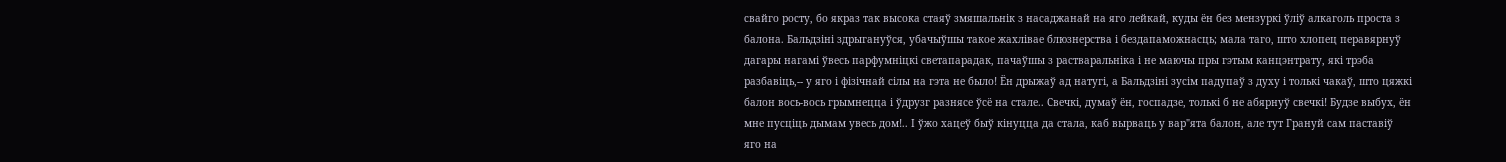свайго росту, бо якраз так высока стаяў змяшальнiк з насаджанай на яго лейкай, куды ён без мензуркi ўлiў алкаголь проста з балона. Бальдзiнi здрыгануўся, убачыўшы такое жахлiвае блюзнерства i бездапаможнасць; мала таго, што хлопец перавярнуў дагары нагамi ўвесь парфумнiцкi светапарадак, пачаўшы з растваральнiка i не маючы пры гэтым канцэнтрату, якi трэба разбавiць,-- у яго i фiзiчнай сiлы на гэта не было! Ён дрыжаў ад натугi, а Бальдзiнi зусiм падупаў з духу i толькi чакаў, што цяжкi балон вось-вось грымнецца i ўдрузг разнясе ўсё на стале.. Свечкi, думаў ён, госпадзе, толькi б не абярнуў свечкi! Будзе выбух, ён мне пусцiць дымам увесь дом!.. I ўжо хацеў быў кiнуцца да стала, каб вырваць у вар"ята балон, але тут Грануй сам паставiў яго на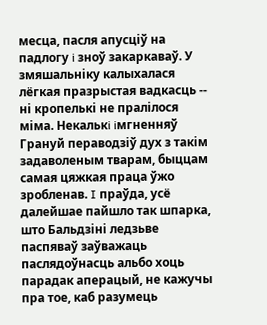месца, пасля апусцiў на падлогу i зноў закаркаваў. У змяшальнiку калыхалася лёгкая празрыстая вадкасць -- нi кропелькi не пралiлося мiма. Некалькi iмгненняў Грануй пераводзiў дух з такiм задаволеным тварам, быццам самая цяжкая праца ўжо зробленав. I праўда, усё далейшае пайшло так шпарка, што Бальдзiнi ледзьве паспяваў заўважаць паслядоўнасць альбо хоць парадак аперацый, не кажучы пра тое, каб разумець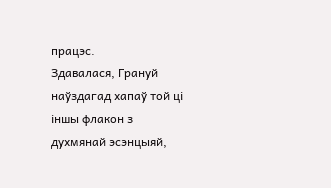працэс.
Здавалася, Грануй наўздагад хапаў той цi iншы флакон з духмянай эсэнцыяй,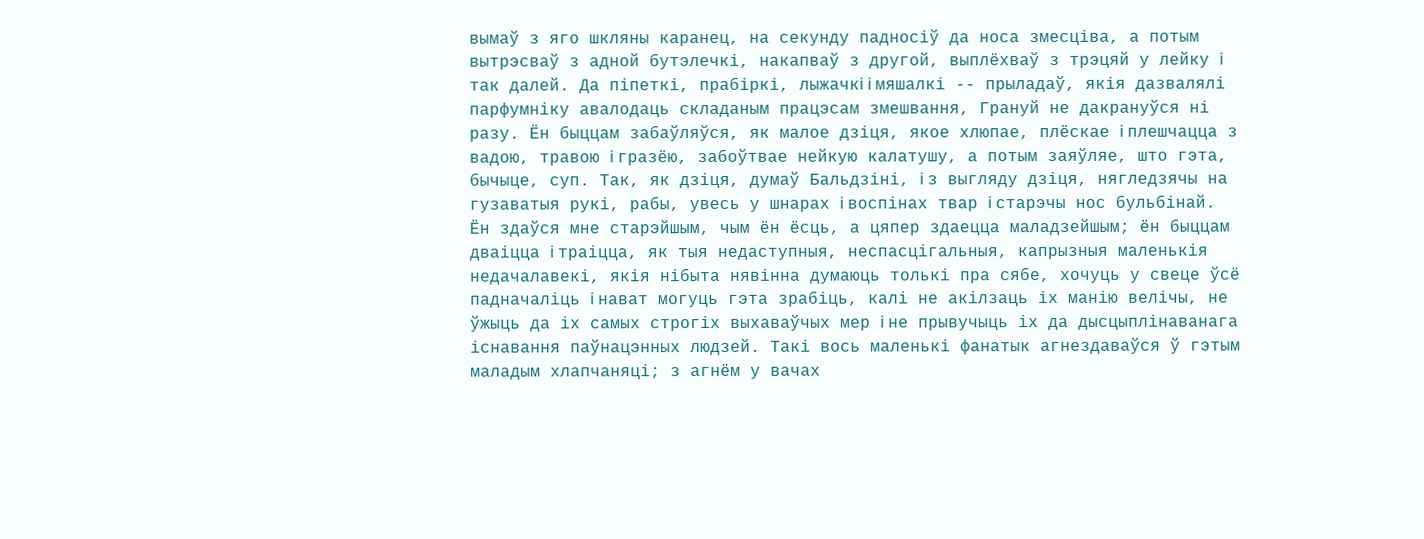вымаў з яго шкляны каранец, на секунду падносiў да носа змесцiва, а потым вытрэсваў з адной бутэлечкi, накапваў з другой, выплёхваў з трэцяй у лейку i так далей. Да пiпеткi, прабiркi, лыжачкi i мяшалкi -- прыладаў, якiя дазвалялi парфумнiку авалодаць складаным працэсам змешвання, Грануй не дакрануўся нi разу. Ён быццам забаўляўся, як малое дзiця, якое хлюпае, плёскае i плешчацца з вадою, травою i гразёю, забоўтвае нейкую калатушу, а потым заяўляе, што гэта, бычыце, суп. Так, як дзiця, думаў Бальдзiнi, i з выгляду дзiця, нягледзячы на гузаватыя рукi, рабы, увесь у шнарах i воспiнах твар i старэчы нос бульбiнай. Ён здаўся мне старэйшым, чым ён ёсць, а цяпер здаецца маладзейшым; ён быццам дваiцца i траiцца, як тыя недаступныя, неспасцiгальныя, капрызныя маленькiя недачалавекi, якiя нiбыта нявiнна думаюць толькi пра сябе, хочуць у свеце ўсё падначалiць i нават могуць гэта зрабiць, калi не акiлзаць iх манiю велiчы, не ўжыць да iх самых строгiх выхаваўчых мер i не прывучыць iх да дысцыплiнаванага iснавання паўнацэнных людзей. Такi вось маленькi фанатык агнездаваўся ў гэтым маладым хлапчаняцi; з агнём у вачах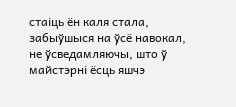стаiць ён каля стала, забыўшыся на ўсё навокал, не ўсведамляючы, што ў майстэрнi ёсць яшчэ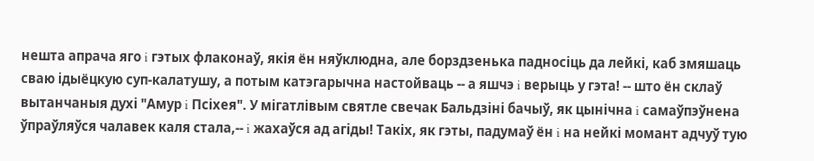нешта апрача яго i гэтых флаконаў, якiя ён няўклюдна, але борздзенька падносiць да лейкi, каб змяшаць сваю iдыёцкую суп-калатушу, а потым катэгарычна настойваць -- а яшчэ i верыць у гэта! -- што ён склаў вытанчаныя духi "Амур i Псiхея". У мiгатлiвым святле свечак Бальдзiнi бачыў, як цынiчна i самаўпэўнена ўпраўляўся чалавек каля стала,-- i жахаўся ад агiды! Такiх, як гэты, падумаў ён i на нейкi момант адчуў тую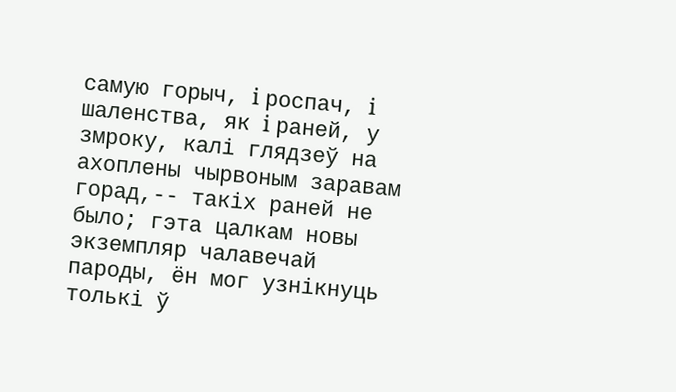самую горыч, i роспач, i шаленства, як i раней, у змроку, калi глядзеў на ахоплены чырвоным заравам горад,-- такiх раней не было; гэта цалкам новы экземпляр чалавечай пароды, ён мог узнiкнуць толькi ў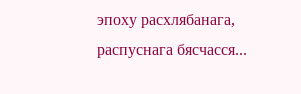эпоху расхлябанага, распуснага бясчасся...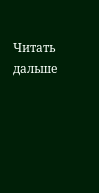Читать дальше